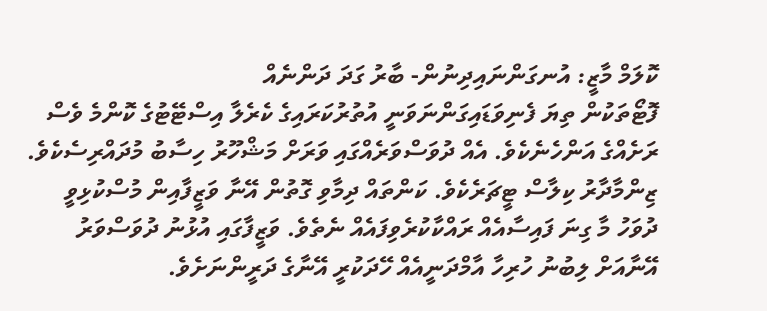ކޮލަމް މާޒީ: އުނގަންނައިދިނުން- ބާރު ގަދަ ދަންނެއް
ފޮޓޯތަކުން ތިޔަ ފެނިވަޑައިގަންނަވަނީ އުތުރުކަރައިގެ ކެރެލާ އިސްޓޭޓުގެ ކޮންމެ ވެސް ރަށެއްގެ އަންހެނެކެވެ. އެއް ދުވަސްވަރެއްގައި ވަރަށް މަޝްހޫރު ހިސާބު މުދައްރިސެކެވެ. ޒިންމާދާރު ކިލާސް ޓީޗަރެކެވެ. ކަންތައް ދިމާވި ގޮތުން އޭނާ ވަޒީފާއިން މުސްކުޅިވީ ދުވަހު މާ ގިނަ ފައިސާއެއް ރައްކާކުރެވިފައެއް ނެތެވެ. ވަޒީފާގައި އުޅުނު ދުވަސްވަރު އޭނާއަށް ލިބުނު ހުރިހާ އާމްދަނީއެއް ހޭދަކުރީ އޭނާގެ ދަރީންނަށެވެ.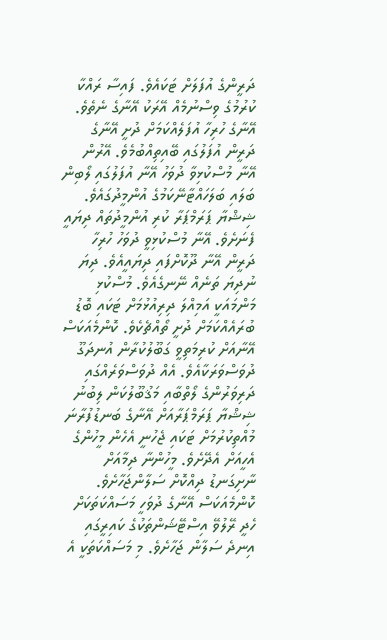ދަރީންގެ އުފަލަށް ޓަކައެވެ. ފައިސާ ރައްކާ ކުރުމުގެ ވިސްނުމެއް އޭރަކު އޭނާގެ ނެތެވެ. އޭނާގެ ހުރިހާ އުފަލެއްކަމަށް ދުށީ އޭނާގެ ދަރީން އުފަލުގައި ބޭއިތިއްބުމެވެ. އޭރުން އޭނާ މުސްކުޅިވާ ދުވަހު އޭނާ އުފަލުގައި ލޯބިން ބަލައި ބަލަހައްޓާނޭކަމުގެ އުންމީދުގައެވެ.
ޝިޝްޔާ ޕަރަމްޕަރާ ކުރި އުންމީދުތައް ދިޔައީ ފެނަށެވެ. އޭނާ މުސްކުޅިވީ ދުވަހު ހުރިހާ ދަރީން އޭނާ ދޫކޮށްފައި ދިޔައީއެވެ. ދިޔަ ނުދިޔަ ތަނެއް ނޭނގެއެވެ. މުސްކުޅި މަންމައަކީ އަމިއްލަ ދިރިއުޅުމަށް ޓަކައި ބޮޑު ބުރައެއްކަމަށް ދުށީ ތޯއްޗެކެވެ. ކޮންމެއަކަސް އޭނާއަށް ކުރިމަތިވީ ގަބޫލުކުރާން އުނދަގޫ ދުވަސްވަރަކާއެވެ. އެއް ދުވަސްވަރެއްގައި ދަރިވަރުންގެ ލޯތްބާއި މަޤުބޫލުކަން ލިބުނު ޝިޝްޔާ ޕަރަމްޕަރާއަށް އޭނާގެ ބަނޑުފުރާނަ މުއްތިކުރުމަށް ޓަކައި ޖެހުނީ އެހެން މީހުންގެ އެހީއަށް އެދޭށެވެ. މީހުންނާ ދިމާއަށް ނާށިގަނޑު ދިއްކޮށް ސަލާންޖަހާށެވެ.
ކޮންމެއަކަސް އޭނާގެ ދުވަހީ މަސައްކަތަކަށް ހެދީ ރޭލުވޭ އިސްޓޭޝަންތަކުގެ ކައިރީގައި އިނދެ ސަލާން ޖަހާށެވެ. މި މަސައްކަތަކީ އެ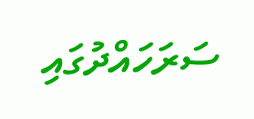ސަރަހައްދުގައި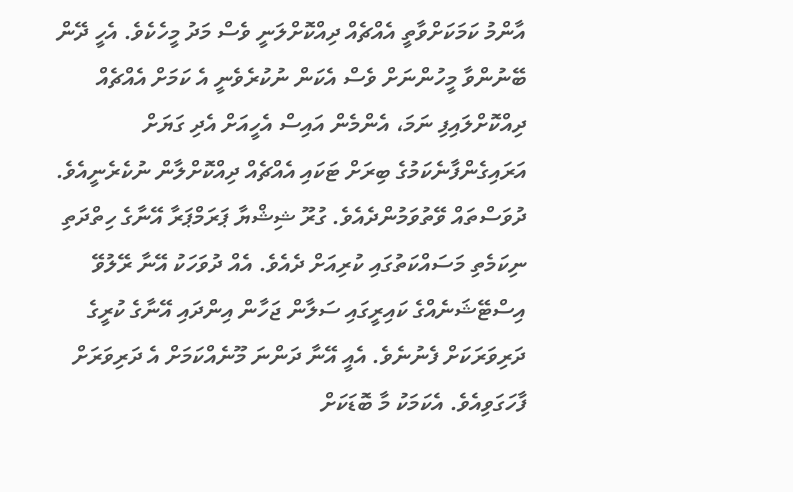އާންމު ކަމަކަށްވާތީ އެއްޗެއް ދިއްކޮށްލަނީ ވެސް މަދު މީހެކެވެ. އެހީ ދޭން ބޭނުންވާ މީހުންނަށް ވެސް އެކަން ނުކުރެވެނީ އެ ކަމަށް އެއްޗެއް ދިއްކޮށްލައިފި ނަމަ، އެންމެން އައިސް އެހީއަށް އެދި ގަޔަށް އަރައިގެންފާނެކަމުގެ ބިރަށް ޓަކައި އެއްޗެއް ދިއްކޮށްލާން ނުކެރެނީއެވެ.
ދުވަސްތައް ވޭތުވަމުންދެއެވެ. ގުރޫ ޝިޝްޔާ ޕަރަމްޕަރާ އޭނާގެ ހިތްދަތި ނިކަމެތި މަސައްކަތުގައި ކުރިއަށް ދެއެވެ. އެއް ދުވަހަކު އޭނާ ރޭލުވޭ އިސްޓޭޝަނެއްގެ ކައިރީގައި ސަލާން ޖަހާން އިންދައި އޭނާގެ ކުރީގެ ދަރިވަރަކަށް ފެނުނެވެ. އެއީ އޭނާ ދަންނަ މޫނެއްކަމަށް އެ ދަރިވަރަށް ފާހަގަވިއެވެ. އެކަމަކު މާ ބޮޑަކަށް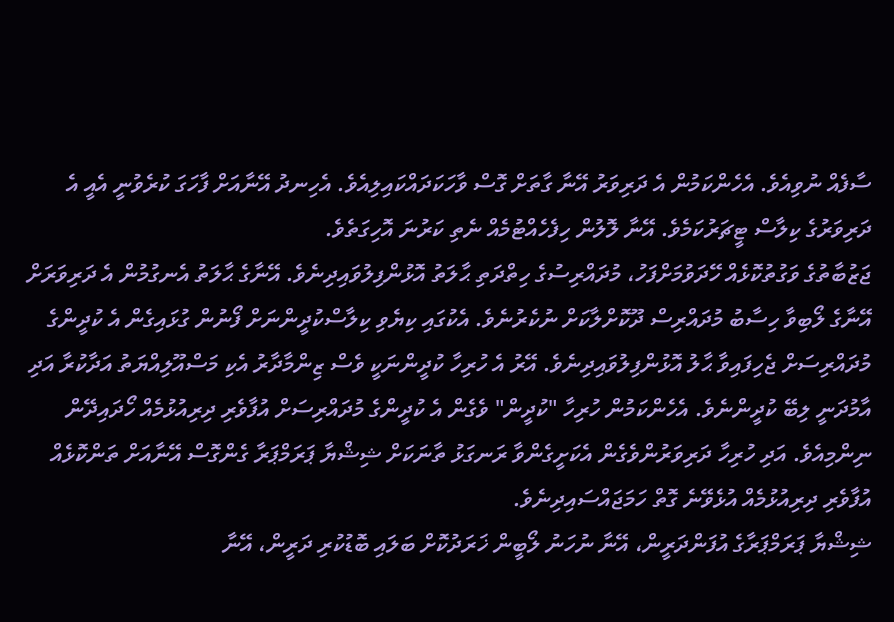ސާފެއް ނުވިއެވެ. އެހެންކަމުން އެ ދަރިވަރު އޭނާ ގާތަށް ގޮސް ވާހަކަދައްކައިލިއެވެ. އެހިނދު އޭނާއަށް ފާހަގަ ކުރެވުނީ އެއީ އެ ދަރިވަރުގެ ކިލާސް ޓީޗަރުކަމެވެ. އޭނާ ލޮލުން ހިފެހެއްޓުމެއް ނެތި ކަރުނަ އޮހިގަތެވެ.
ޖަޒުބާތުގެ ވަގުތުކޮޅެއް ހޭދަވުމަށްފަހު، މުދައްރިސުގެ ހިތްދަތި ޙާލަތު އޮޅުންފިލުވައިދިނެވެ. އޭނާގެ ޙާލަތު އެނގުމުން އެ ދަރިވަރަށް އޭނާގެ ލޯބިވާ ހިސާބު މުދައްރިސް ދޫކޮށްލާކަށް ނުކެރުނެވެ. އެކުގައި ކިޔެވި ކިލާސްކުދީންނަށް ފޯނުން ގުޅައިގެން އެ ކުދީންގެ މުދައްރިސަށް ޖެހިފައިވާ ޙާލު އޮޅުންފިލުވައިދިނެވެ. އޭރު އެ ހުރިހާ ކުދީންނަކީ ވެސް ޒިންމާދާރު އެކި މަސްއޫލިއްޔަތު އަދާކުރާ އަދި އާމުދަނީ ލިބޭ ކުދީންނެވެ. އެހެންކަމުން ހުރިހާ "ކުދީން" ވެގެން އެ ކުދީންގެ މުދައްރިސަށް އުފާވެރި ދިރިއުޅުމެއް ހޯދައިދޭން ނިންމިއެވެ. އަދި ހުރިހާ ދަރިވަރުންވެގެން އެކަށީގެންވާ ރަނގަޅު ތާނަކަށް ޝިޝްޔާ ޕަރަމްޕަރާ ގެންގޮސް އޭނާއަށް ތަންކޮޅެއް އުފާވެރި ދިރިއުޅުމެއް އުޅެވޭނެ ގޮތް ހަމަޖައްސައިދިނެވެ.
ޝިޝްޔާ ޕަރަމްޕަރާގެ އުފަންދަރީން، އޭނާ ނުހަނު ލޯބީން ޚަރަދުކޮށް ބަލައި ބޮޑުކުރި ދަރީން، އޭނާ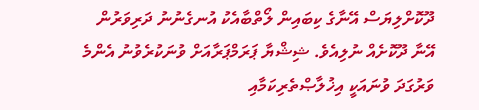ދޫކޮށްލިޔަސް އޭނާގެ ކިބައިން ލޯތްބާއެކު އުނގެނުނު ދަރިވަރުން އޭނާ ދޫކޮށެއް ނުލިއެވެ. ޝިޝްޔާ ޕަރަމްޕަރާއަށް ވުނަކުރެވުނު އެންމެ ވަރުގަދަ ވުނައަކީ އިޚުލާޞްތެރިކަމާއި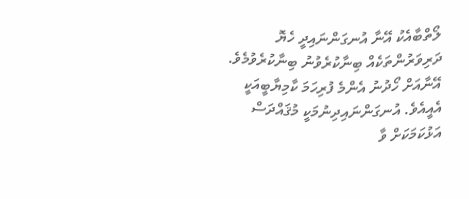ލޯތްބާއެކު އޭނާ އުނގަންނައިދީ ހެޔޮ ދަރިވަރުންތަކެއް ބިނާކުރެވުނު ބިނާކުރެވުމެވެ. އޭނާއަށް ހޯދުނު އެންމެ ފުރިހަމަ ކާމިޔާބީއަކީ އެއީއެވެ. އުނގަންނައިދިނުމަކީ މުޤައްދަސް އަޅުކަމަކަށް ވާ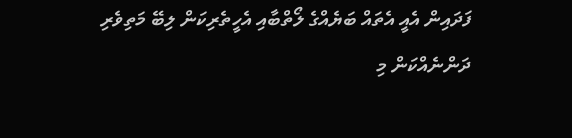ފަދައިން އެއީ އެތައް ބަޔެއްގެ ލޯތްބާއި އެހީތެރިކަން ލިބޭ މަތިވެރި ދަންނެއްކަން މި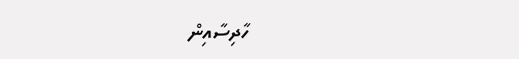ހާދިސާއިން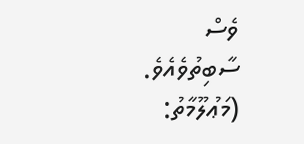ވެސް ސާބިތުވެއެވެ.
(މަޢުލޫމާތު: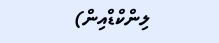ލިންކްޑްއިން)